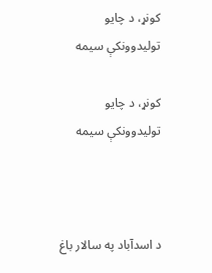کونړ، د چايو توليدوونکې سيمه

کونړ، د چايو توليدوونکې سيمه



د اسدآباد په سالار باغ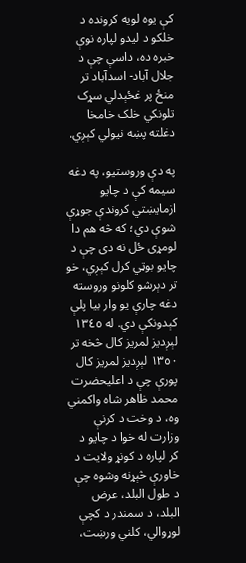کې يوه لويه کرونده د خلکو د ليدو لپاره نوې خبره ده، داسې چې د جلال آباد- اسدآباد تر منځ پر غځېدلي سړک تلونکي خلک خامخا دغلته پښه نيولي کېږي.

په دې وروستيو، په دغه سيمه کې د چايو ازمايښتي کروندې جوړې شوې دي؛ که څه هم دا لومړى ځل نه دى چې د چايو بوټي کرل کېږي، خو تر دېرشو کلونو وروسته دغه چارې يو وار بيا پلې کېدونکې دي. له ١٣٤٥ لېږديز لمريز کال څخه تر ١٣٥٠ لېږديز لمريز کال پورې چې د اعليحضرت محمد ظاهر شاه واکمني وه، د وخت د کرنې وزارت له خوا د چايو د کر لپاره د کونړ ولايت د خاورې څېړنه وشوه چې د طول البلد، عرض البلد، د سمندر د کچې لوړوالي، کلني ورښت،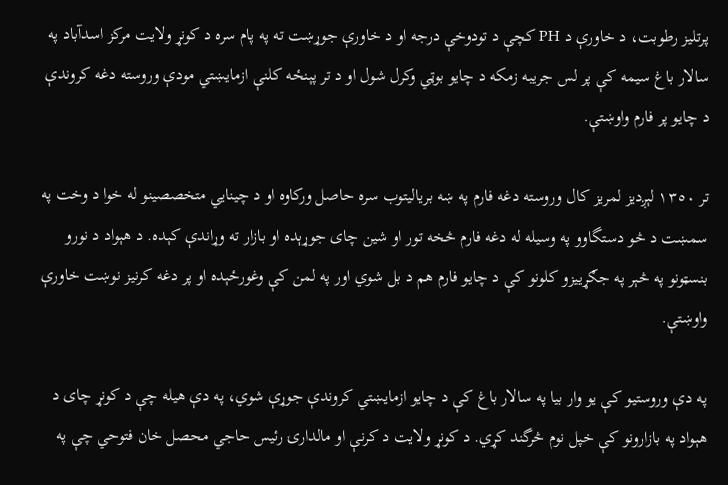پرتليز رطوبت، د خاورې د PH کچې د تودوخې درجه او د خاورې جوړښت ته په پام سره د کونړ ولايت مرکز اسدآباد په سالار باغ سيمه کې پر لس جريبه زمکه د چايو بوټي وکرل شول او د تر پېنځه کلنې ازمايښتي مودې وروسته دغه کروندې د چايو پر فارم واوښتې.

تر ١٣٥٠ لېږديز لمريز کال وروسته دغه فارم په ښه برياليتوب سره حاصل ورکاوه او د چينايي متخصصينو له خوا د وخت په سمښت د څو دستگاوو په وسيله له دغه فارم څخه تور او شين چاى جوړېده او بازار ته وړاندې کېده. د هېواد د نورو بنسټونو په څېر په جګړييزو کلونو کې د چايو فارم هم د بل شوي اور په لمن کې وغورځېده او پر دغه کرنيز نوښت خاورې واوښتې.

په دې وروستيو کې يو وار بيا په سالار باغ کې د چايو ازمايښتي کروندې جوړې شوي، په دې هيله چې د کونړ چاى د هېواد په بازارونو کې خپل نوم څرگند کړي. د کونړ ولايت د کرنې او مالدارۍ رئيس حاجي محصل خان فتوحي چې په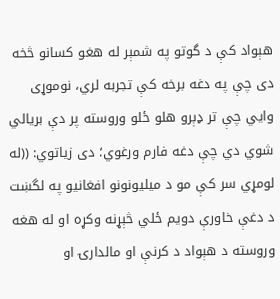هېواد کې د گوتو په شمېر له هغو کسانو څخه دى چې په دغه برخه کې تجربه لري، نوموړى وايي چې تر ډېرو هلو ځلو وروسته پر دې بريالي شوي دي چې دغه فارم ورغوي؛ دى زياتوي: ((له لومړي سر کې مو د ميليونونو افغانيو په لگښت د دغې خاورې دويم ځلي څېړنه وکړه او له هغه وروسته د هېواد د کرنې او مالدارۍ او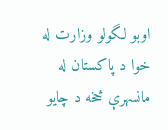اوبو لگولو وزارت له خوا د پاکستان له مانسهرې څخه د چايو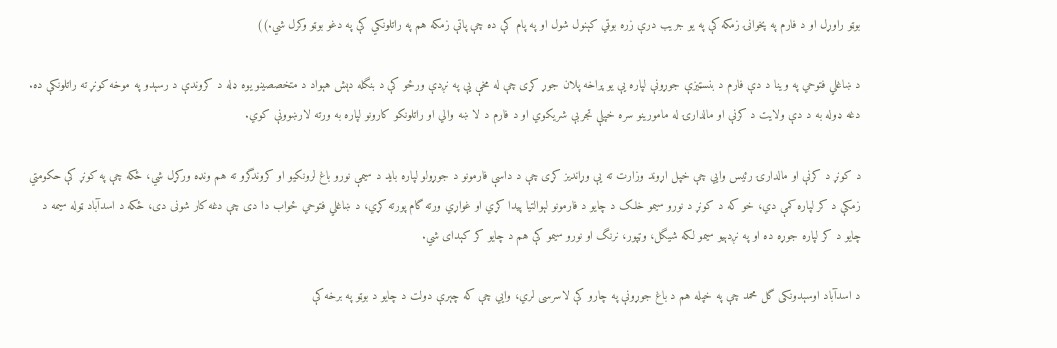بوټو راوړل او د فارم په پخوانۍ زمکه کې په يو جريب درې زره بوټي کېنول شول او په پام کې ده چې پاتې زمکه هم په راتلونکي کې په دغو بوټو وکرل شي.))

د ښاغلي فتوحي په وينا د دې فارم د بنسټيزې جوړونې لپاره يې يو پراخه پلان جوړ کړى چې له مخې يې په نږدې ورځو کې د بنگله دېش هېواد د متخصصينو يوه ډله د کروندې د رسېدو په موخه کونړ ته راتلونکې ده. دغه ډوله به د دې ولايت د کرنې او مالدارۍ له مامورينو سره خپلې تجربې شريکوي او د فارم د لا ښه والي او راتلونکو کارونو لپاره به ورته لارښوونې کوي.

د کونړ د کرنې او مالدارۍ رئيس وايي چې خپل اړوند وزارت ته يې وړانديز کړى چې د داسې فارمونو د جوړولو لپاره بايد د سيمې نورو باغ لرونکيو او کروندگرو ته هم ونډه ورکړل شي، ځکه چې په کونړ کې حکومتي زمکې د کر لپاره کمې دي، خو که د کونړ د نورو سيمو خلک د چايو د فارمونو لېوالتيا پيدا کړي او غواړي ورته گام پورته کړي، د ښاغلي فتوحي ځواب دا دى چې دغه کار شونى دى، ځکه د اسدآباد ټوله سيمه د چايو د کر لپاره جوړه ده او په نږدېيو سيمو لکه شيگل، وټپور، نرنگ او نورو سيمو کې هم د چايو کر کېداى شي.

د اسدآباد اوسېدونکى گل محمد چې په خپله هم د باغ جوړونې په چارو کې لاسرسى لري، وايي چې که چېرې دولت د چايو د بوټو په برخه کې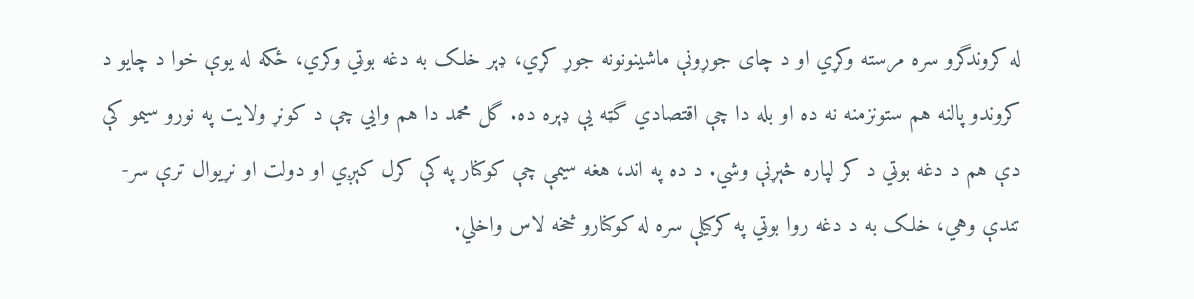له کروندگرو سره مرسته وکړي او د چاى جوړونې ماشينونونه جوړ کړي، ډېر خلک به دغه بوټي وکري، ځکه له يوې خوا د چايو د کروندو پالنه هم ستونزمنه نه ده او بله دا چې اقتصادي گټه يې ډېره ده. گل محمد دا هم وايي چې د کونړ ولايت په نورو سيمو کې دې هم د دغه بوټي د کر لپاره څېړنې وشي. د ده په اند، هغه سيمې چې کوکنار په کې کرل کېږي او دولت او نړيوال ترې سر- تندې وهي، خلک به د دغه روا بوټي په کرکيلې سره له کوکنارو څخه لاس واخلي.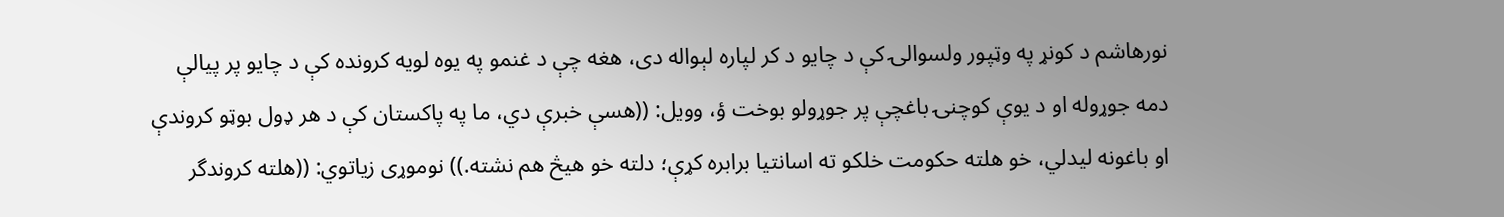نورهاشم د کونړ په وټپور ولسوالۍ کې د چايو د کر لپاره لېواله دى، هغه چې د غنمو په يوه لويه کرونده کې د چايو پر پيالې دمه جوړوله او د يوې کوچنۍ باغچې پر جوړولو بوخت ؤ، وويل: ((هسې خبرې دي، ما په پاکستان کې د هر ډول بوټو کروندې او باغونه ليدلي، خو هلته حکومت خلکو ته اسانتيا برابره کړې؛ دلته خو هيڅ هم نشته.)) نوموړى زياتوي: ((هلته کروندگر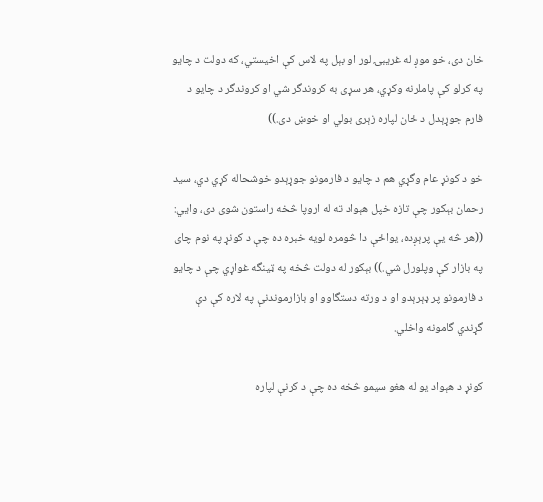خان دى، خو موږ له غريبۍ لور او بېل په لاس کې اخيستي، که دولت د چايو په کرلو کې پاملرنه وکړي، هر سړى به کروندگر شي او کروندگر د چايو د فارم جوړېدل د ځان لپاره زېرى بولي او خوښ دى.))

خو د کونړ عام وگړي هم د چايو د فارمونو جوړېدو خوشحاله کړي دي، سيد رحمان بېکور چې تازه خپل هېواد ته له اروپا څخه راستون شوى دى، وايي: ((هر څه يې پرېږده، يواځې دا څومره لويه خبره ده چې د کونړ په نوم چاى په بازار کې وپلورل شي.)) بېکور له دولت څخه په ټينگه غواړي چې د چايو د فارمونو پر ډېرېدو او د ورته دستگاوو او بازارموندنې په لاره کې دې گړندي گامونه واخلي.

کونړ د هېواد يو له هغو سيمو څخه ده چې د کرنې لپاره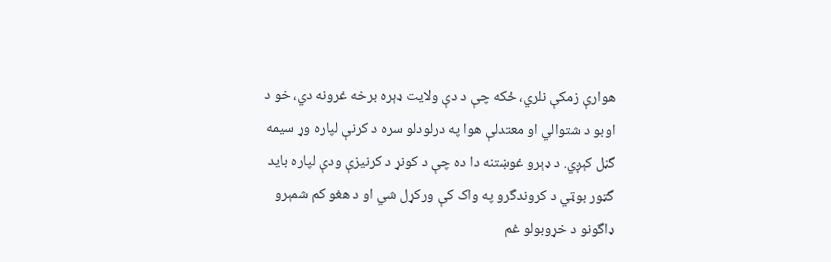هوارې زمکې نلري، ځکه چې د دې ولايت ډېره برخه غرونه دي، خو د اوبو د شتوالي او معتدلې هوا په درلودلو سره د کرنې لپاره وړ سيمه گڼل کېږي. د ډېرو غوښتنه دا ده چې د کونړ د کرنيزې ودې لپاره بايد گټور بوټي د کروندگرو په واک کې ورکړل شي او د هغو کم شمېرو ډاگونو د خړوبولو غم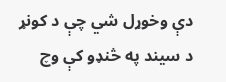دې وخوړل شي چې د کونړ د سيند په څنډو کې وچ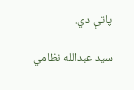پاتې دي.

سيد عبدالله نظامي